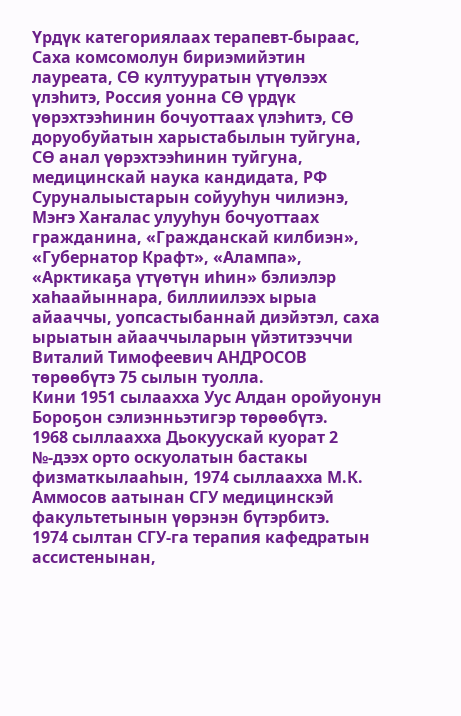Үрдүк категориялаах терапевт-быраас, Саха комсомолун бириэмийэтин лауреата, СӨ култууратын үтүөлээх үлэһитэ, Россия уонна СӨ үрдүк үөрэхтээһинин бочуоттаах үлэһитэ, СӨ доруобуйатын харыстабылын туйгуна, СӨ анал үөрэхтээһинин туйгуна, медицинскай наука кандидата, РФ Суруналыыстарын сойууһун чилиэнэ, Мэҥэ Хаҥалас улууһун бочуоттаах гражданина, «Гражданскай килбиэн», «Губернатор Крафт», «Алампа», «Арктикаҕа үтүөтүн иһин» бэлиэлэр хаһаайыннара, биллиилээх ырыа айааччы, уопсастыбаннай диэйэтэл, саха ырыатын айааччыларын үйэтитээччи Виталий Тимофеевич АНДРОСОВ төрөөбүтэ 75 сылын туолла.
Кини 1951 сылаахха Уус Алдан оройуонун Бороҕон сэлиэнньэтигэр төрөөбүтэ.
1968 сыллаахха Дьокуускай куорат 2 №-дээх орто оскуолатын бастакы физматкылааһын, 1974 сыллаахха М.К. Аммосов аатынан СГУ медицинскэй факультетынын үөрэнэн бүтэрбитэ.
1974 сылтан СГУ-га терапия кафедратын ассистенынан,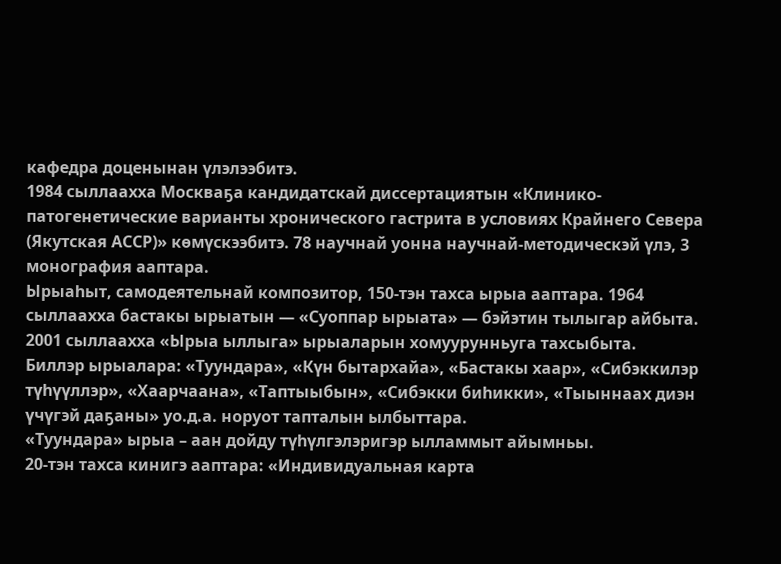кафедра доценынан үлэлээбитэ.
1984 сыллаахха Москваҕа кандидатскай диссертациятын «Клинико-патогенетические варианты хронического гастрита в условиях Крайнего Севера (Якутская АССР)» көмүскээбитэ. 78 научнай уонна научнай-методическэй үлэ, 3 монография ааптара.
Ырыаһыт, самодеятельнай композитор, 150-тэн тахса ырыа ааптара. 1964 сыллаахха бастакы ырыатын — «Суоппар ырыата» — бэйэтин тылыгар айбыта. 2001 сыллаахха «Ырыа ыллыга» ырыаларын хомуурунньуга тахсыбыта.
Биллэр ырыалара: «Туундара», «Күн бытархайа», «Бастакы хаар», «Сибэккилэр түһүүллэр», «Хаарчаана», «Таптыыбын», «Сибэкки биһикки», «Тыыннаах диэн үчүгэй даҕаны» уо.д.а. норуот тапталын ылбыттара.
«Туундара» ырыа – аан дойду түһүлгэлэригэр ылламмыт айымньы.
20-тэн тахса кинигэ ааптара: «Индивидуальная карта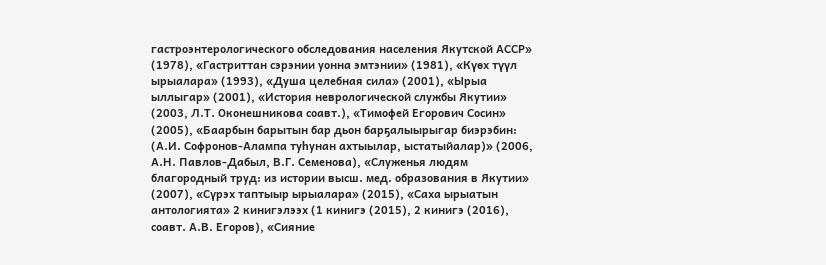гастроэнтерологического обследования населения Якутской АССР» (1978), «Гастриттан сэрэнии уонна эмтэнии» (1981), «Күөх түүл ырыалара» (1993), «Душа целебная сила» (2001), «Ырыа ыллыгар» (2001), «История неврологической службы Якутии» (2003, Л.Т. Оконешникова соавт.), «Тимофей Егорович Сосин» (2005), «Баарбын барытын бар дьон барҕалыырыгар биэрэбин: (А.И. Софронов-Алампа туһунан ахтыылар, ыстатыйалар)» (2006, А.Н. Павлов-Дабыл, В.Г. Семенова), «Служенья людям благородный труд: из истории высш. мед. образования в Якутии» (2007), «Сүрэх таптыыр ырыалара» (2015), «Саха ырыатын антологията» 2 кинигэлээх (1 кинигэ (2015), 2 кинигэ (2016), соавт. А.В. Егоров), «Сияние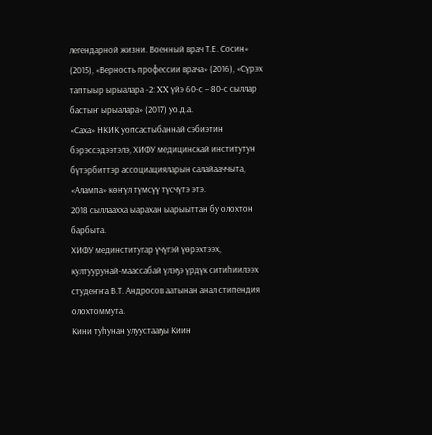легендарной жизни. Военный врач Т.Е. Сосин» (2015), «Верность профессии врача» (2016), «Сүрэх таптыыр ырыалара -2: XX үйэ 60-с – 80-с сыллар бастыҥ ырыалара» (2017) уо.д.а.
«Саха» НКИК уопсастыбаннай сэбиэтин бэрэссэдээтэлэ, ХИФУ медицинскай институтун бүтэрбиттэр ассоциацияларын салайааччыта, «Алампа» көҥүл түмсүү түсчүтэ этэ.
2018 сыллаахха ыарахан ыарыыттан бу олохтон барбыта.
ХИФУ мединститугар үчүгэй үөрэхтээх, култуурунай-маассабай үлэҕэ үрдүк ситиһиилээх студеҥҥа В.Т. Андросов аатынан анал стипендия олохтоммута.
Кини туһунан улуустааҕы Киин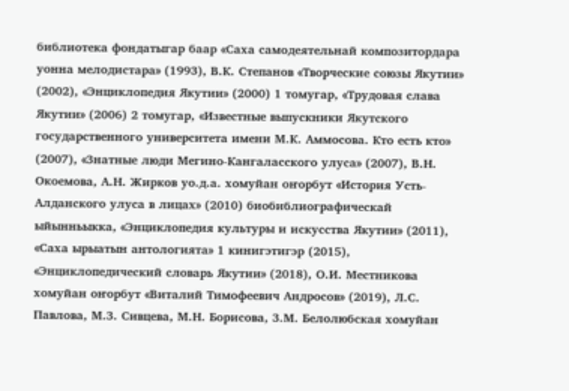библиотека фондатыгар баар «Саха самодеятельнай композитордара уонна мелодистара» (1993), В.К. Степанов «Творческие союзы Якутии» (2002), «Энциклопедия Якутии» (2000) 1 томугар, «Трудовая слава Якутии» (2006) 2 томугар, «Известные выпускники Якутского государственного университета имени М.К. Аммосова. Кто есть кто» (2007), «Знатные люди Мегино-Кангаласского улуса» (2007), В.Н. Окоемова, А.Н. Жирков уо.д.а. хомуйан оҥорбут «История Усть-Алданского улуса в лицах» (2010) биобиблиографическай ыйынньыкка, «Энциклопедия культуры и искусства Якутии» (2011), «Саха ырыатын антологията» 1 кинигэтигэр (2015), «Энциклопедический словарь Якутии» (2018), О.И. Местникова хомуйан оҥорбут «Виталий Тимофеевич Андросов» (2019), Л.С. Павлова, М.З. Сивцева, М.Н. Борисова, З.М. Белолюбская хомуйан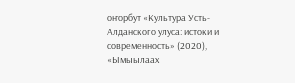оҥорбут «Культура Усть-Алданского улуса: истоки и современность» (2020), «Ымыылаах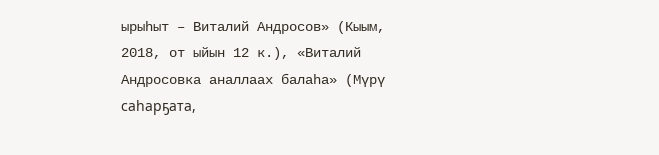ырыһыт – Виталий Андросов» (Кыым, 2018, от ыйын 12 к.), «Виталий Андросовка аналлаах балаһа» (Мүрү саһарҕата,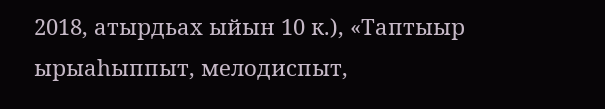2018, атырдьах ыйын 10 к.), «Таптыыр ырыаһыппыт, мелодиспыт,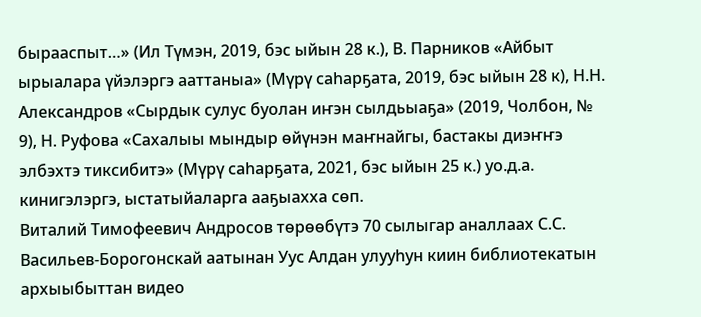бырааспыт…» (Ил Түмэн, 2019, бэс ыйын 28 к.), В. Парников «Айбыт ырыалара үйэлэргэ ааттаныа» (Мүрү саһарҕата, 2019, бэс ыйын 28 к), Н.Н. Александров «Сырдык сулус буолан иҥэн сылдьыаҕа» (2019, Чолбон, № 9), Н. Руфова «Сахалыы мындыр өйүнэн маҥнайгы, бастакы диэҥҥэ элбэхтэ тиксибитэ» (Мүрү саһарҕата, 2021, бэс ыйын 25 к.) уо.д.а. кинигэлэргэ, ыстатыйаларга ааҕыахха сөп.
Виталий Тимофеевич Андросов төрөөбүтэ 70 сылыгар аналлаах С.С. Васильев-Борогонскай аатынан Уус Алдан улууһун киин библиотекатын архыыбыттан видео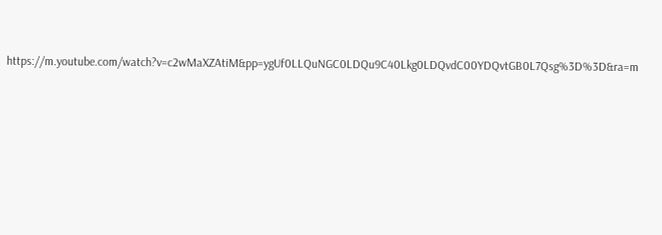https://m.youtube.com/watch?v=c2wMaXZAtiM&pp=ygUf0LLQuNGC0LDQu9C40Lkg0LDQvdC00YDQvtGB0L7Qsg%3D%3D&ra=m